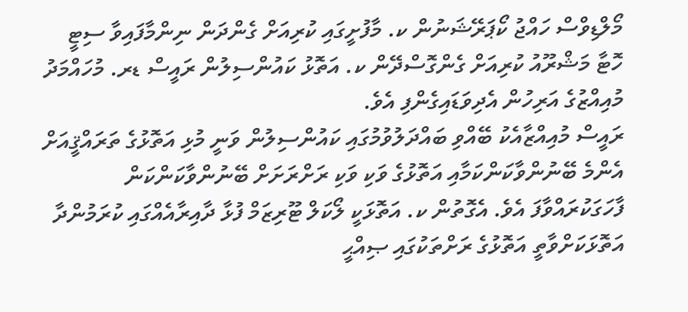މޯލްޑިވްސް ހައްޖު ކޯޕަރޭޝަނުން ކ. މާފުށީގައި ކުރިއަށް ގެންދަން ނިންމާފައިވާ ސިޓީ ހޮޓާ މަޝްރޫއު ކުރިއަށް ގެންގޮސްދޭން ކ. އަތޮޅު ކައުންސިލުން ރައީސް ޑރ. މުހައްމަދު މުއިއްޒުގެ އަރިހުން އެދިވަޑައިގެންފި އެވެ.
ރައީސް މުއިއްޒާއެކު ބޭއްވި ބައްދަލުވުމުގައި ކައުންސިލުން ވަނީ މުޅި އަތޮޅުގެ ތަރައްޤީއަށް އެންމެ ބޭނުންވާކަންކަމާއި އަތޮޅުގެ ވަކި ވަކި ރަށްރަށަށް ބޭނުންވާކަންކަން ފާހަގަކުރައްވާފަ އެވެ. އެގޮތުން ކ. އަތޮޅަކީ ލޯކަލް ޓޫރިޒަމް ފުޅާ ދާއިރާއެއްގައި ކުރަމުންދާ އަތޮޅަކަށްވާތީ އަތޮޅުގެ ރަށްތަކުގައި ޞިއްޙީ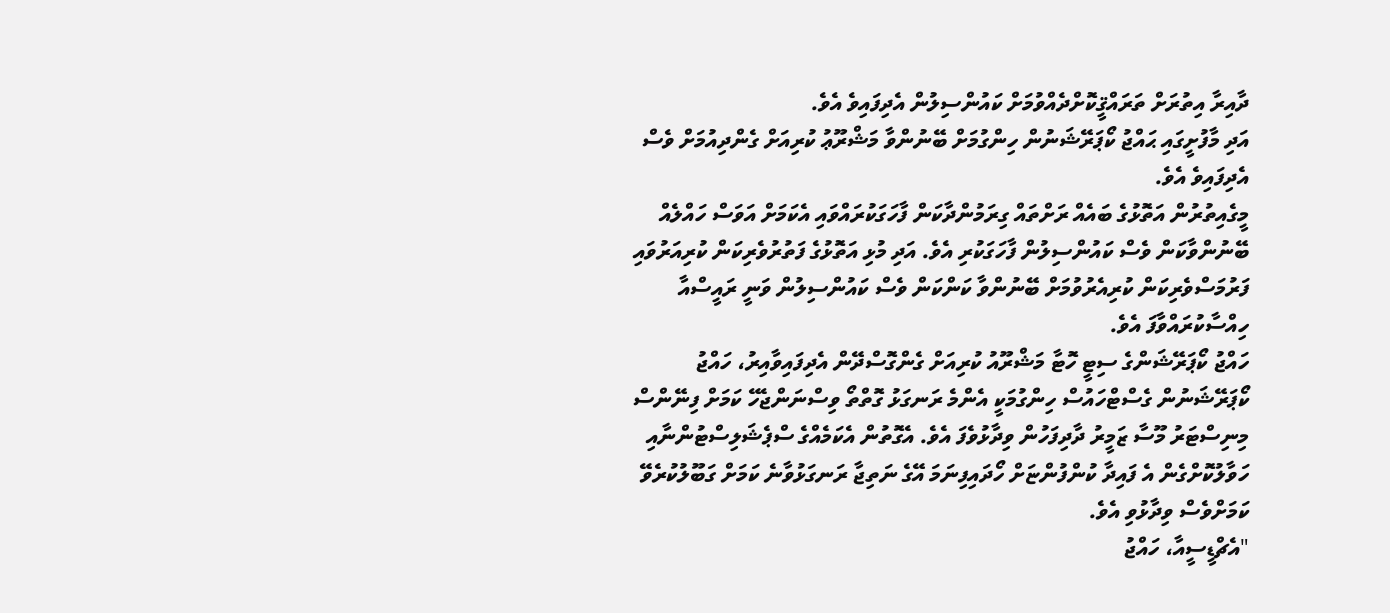ދާއިރާ އިތުރަށް ތަރައްޤީކޮށްދެއްވުމަށް ކައުންސިލުން އެދިފައިވެ އެވެ.
އަދި މާފުށީގައި ޙައްޖު ކޯޕަރޭޝަނުން ހިންގުމަށް ބޭނުންވާ މަޝްރޫޢު ކުރިއަށް ގެންދިއުމަށް ވެސް އެދިފައިވެ އެވެ.
މީގެއިތުރުން އަތޮޅުގެ ބައެއް ރަށްތައް ގިރަމުންދާކަން ފާހަގަކުރައްވައި އެކަމަށް އަވަސް ހައްލެއް ބޭނުންވާކަން ވެސް ކައުންސިލުން ފާހަގަކުރި އެވެ. އަދި މުޅި އަތޮޅުގެ ފަތުރުވެރިކަން ކުރިއަރުވައި ފަރުމަސްވެރިކަން ކުރިއެރުވުމަށް ބޭނުންވާ ކަންކަން ވެސް ކައުންސިލުން ވަނީ ރައީސްއާ ހިއްސާކުރައްވާފަ އެވެ.
ހައްޖު ކޯޕަރޭޝަންގެ ސިޓީ ހޮޓާ މަޝްރޫއު ކުރިއަށް ގެންގޮސްދޭން އެދިފައިވާއިރު، ހައްޖު ކޯޕަރޭޝަނުން ގެސްޓްހައުސް ހިންގުމަކީ އެންމެ ރަނގަޅު ގޮތްތޯ ވިސްނަންޖެހޭ ކަމަށް ފިނޭންސް މިނިސްޓަރު މޫސާ ޒަމީރު ދާދިފަހުން ވިދާޅުވެފަ އެވެ. އެގޮތުން އެކަމެއްގެ ސްޕެޝަލިސްޓުންނާއި ހަވާލުކޮށްގެން އެ ފައިދާ ކުންފުންޏަށް ހޯދައިފިނަމަ އޭގެ ނަތިޖާ ރަނގަޅުވާނެ ކަމަށް ގަބޫލުކުރެވޭ ކަމަށްވެސް ވިދާޅުވި އެވެ.
"އެޗްޑީސީއާ، ހައްޖު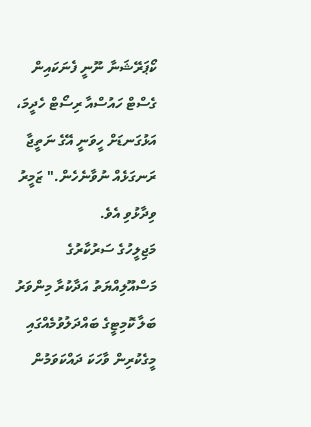ކޯޕަރޭޝަނާ ނޫނީ ފެނަކައިން ގެސްޓް ހައުސްއާ ރިސޯޓް ހެދީމަ، އަޅުގަނޑަށް ހީވަނީ އޭގެ ނަތީޖާ ރަނގަޅެއް ނުވާނެހެން." ޒަމީރު ވިދާޅުވި އެވެ.
މަޖިލީހުގެ ސަރުކާރުގެ މަސްއޫލިއްޔަތު އަދާކުރާ މިންވަރު ބަލާ ކޮމިޓީގެ ބައްދަލުވުމެއްގައި މީގެކުރިން ވާހަކަ ދައްކަވަމުން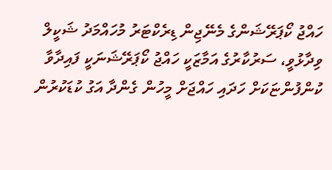ހައްޖު ކޯޕަރޭޝަންގެ މެނޭޖިން ޑިރެކްޓަރު މުހައްމަދު ޝަކީލް ވިދާޅުވީ، ސަރުކާރުގެ އަމާޒަކީ ހައްޖު ކޯޕަރޭޝަނަކީ ފައިދާވާ ކުންފުންޏަކަށް ހަދައި ހައްޖަށް މީހުން ގެންދާ އަގު ކުޑަކުރުން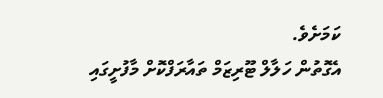ކަމަށެވެ.
އެގޮތުން ހަލާލް ޓޫރިޒަމް ތައާރަފްކޮށް މާފުށީގައި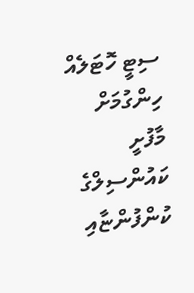ސިޓީ ހޮޓަލެއް ހިންގުމަށް މާފުށީ ކައުންސިލްގެ ކުންފުންޏާއި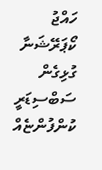ހައްޖު ކޯޕަރޭޝަނާ ގުޅިގެން ސަބްސިޑަރީ ކުންފުންޏެއް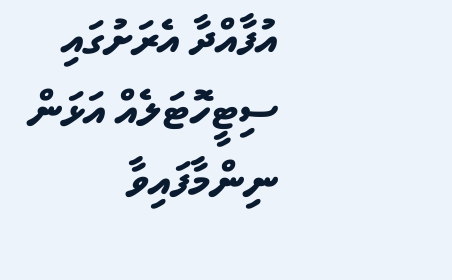އުފާއްދާ އެރަށުގައި ސިޓީހޮޓަލެއް އަޅަން ނިންމާފައިވާ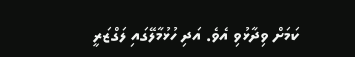ކަމަށް ވިދާޅުވި އެވެ. އަދި ހުޅުމާލޭގައި ލަގްޒަރީ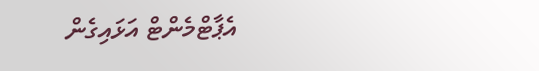އެޕާޓްމެންޓް އަޅައިގެން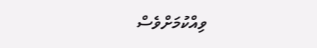ވިއްކުމަށްވެސް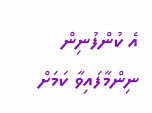އެ ކުންފުނިން ނިންމާފައިވާ ކަމަށް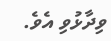ވިދާޅުވި އެވެ.